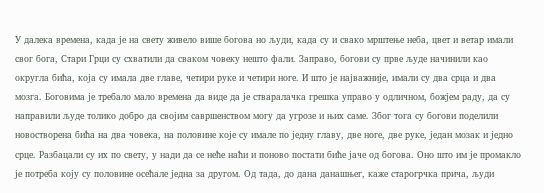У далека времена, када је на свету живело више богова но људи, када су и свако мрштење неба, цвет и ветар имали свог бога, Стари Грци су схватили да сваком човеку нешто фали. Заправо, богови су прве људе начинили као округла бића, која су имала две главе, четири руке и четири ноге. И што је најважније, имали су два срца и два мозга. Боговима је требало мало времена да виде да је стваралачка грешка управо у одличном, божјем раду, да су направили људе толико добро да својим савршенством могу да угрозе и њих саме. Због тога су богови поделили новостворена бића на два човека, на половине које су имале по једну главу, две ноге, две руке, један мозак и једно срце. Разбацали су их по свету, у нади да се неће наћи и поново постати биће јаче од богова. Оно што им је промакло је потреба коју су половине осећале једна за другом. Од тада, до дана данашњег, каже старогрчка прича, људи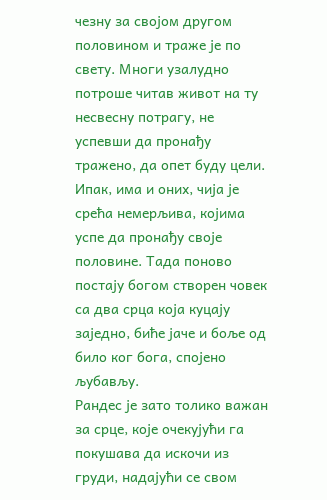чезну за својом другом половином и траже је по свету. Многи узалудно потроше читав живот на ту несвесну потрагу, не успевши да пронађу тражено, да опет буду цели. Ипак, има и оних, чија је срећа немерљива, којима успе да пронађу своје половине. Тада поново постају богом створен човек са два срца која куцају заједно, биће јаче и боље од било ког бога, спојено љубављу.
Рандес је зато толико важан за срце, које очекујући га покушава да искочи из груди, надајући се свом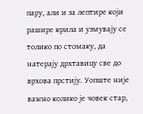пару, али и за лептире који рашире крила и узмувају се толико по стомаку, да натерају дрхтавицу све до врхова прстију. Уопште није важно колико је човек стар,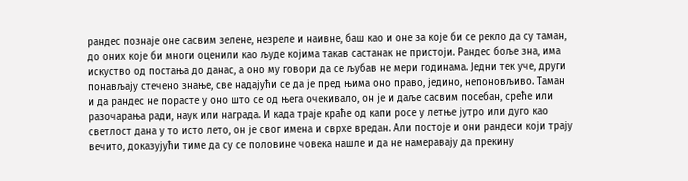рандес познаје оне сасвим зелене, незреле и наивне, баш као и оне за које би се рекло да су таман, до оних које би многи оценили као људе којима такав састанак не пристоји. Рандес боље зна, има искуство од постања до данас, а оно му говори да се љубав не мери годинама. Једни тек уче, други понављају стечено знање, све надајући се да је пред њима оно право, једино, непоновљиво. Таман и да рандес не порасте у оно што се од њега очекивало, он је и даље сасвим посебан, среће или разочарања ради, наук или награда. И када траје краће од капи росе у летње јутро или дуго као светлост дана у то исто лето, он је свог имена и сврхе вредан. Али постоје и они рандеси који трају вечито, доказујући тиме да су се половине човека нашле и да не намеравају да прекину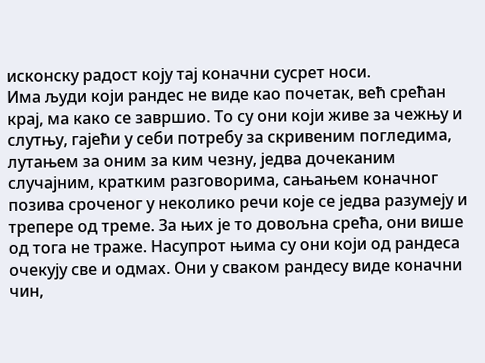исконску радост коју тај коначни сусрет носи.
Има људи који рандес не виде као почетак, већ срећан крај, ма како се завршио. То су они који живе за чежњу и слутњу, гајећи у себи потребу за скривеним погледима, лутањем за оним за ким чезну, једва дочеканим случајним, кратким разговорима, сањањем коначног позива сроченог у неколико речи које се једва разумеју и трепере од треме. За њих је то довољна срећа, они више од тога не траже. Насупрот њима су они који од рандеса очекују све и одмах. Они у сваком рандесу виде коначни чин,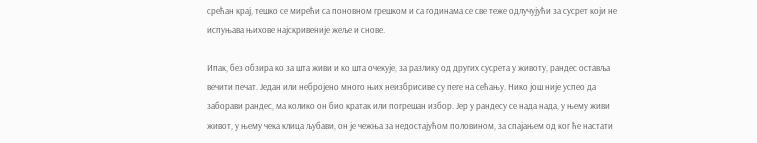срећан крај, тешко се мирећи са поновном грешком и са годинама се све теже одлучујући за сусрет који не испуњава њихове најскривеније жеље и снове.

Ипак, без обзира ко за шта живи и ко шта очекује, за разлику од других сусрета у животу, рандес оставља вечити печат. Један или небројено много њих неизбрисиве су пеге на сећању. Нико још није успео да заборави рандес, ма колико он био кратак или погрешан избор. Јер у рандесу се нада нада, у њему живи живот, у њему чека клица љубави, он је чежња за недостајућом половином, за спајањем од ког ће настати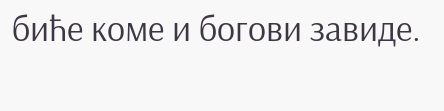биће коме и богови завиде.